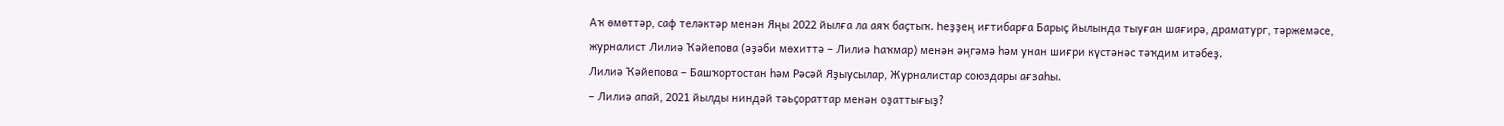Аҡ өмөттәр, саф теләктәр менән Яңы 2022 йылға ла аяҡ баҫтыҡ. Һеҙҙең иғтибарға Барыҫ йылында тыуған шағирә, драматург, тәржемәсе, журналист Лилиә Ҡәйепова (әҙәби мөхиттә – Лилиә Һаҡмар) менән әңгәмә һәм унан шиғри күстәнәс тәҡдим итәбеҙ.
Лилиә Ҡәйепова – Башҡортостан һәм Рәсәй Яҙыусылар, Журналистар союздары ағзаһы.
– Лилиә апай, 2021 йылды ниндәй тәьҫораттар менән оҙаттығыҙ?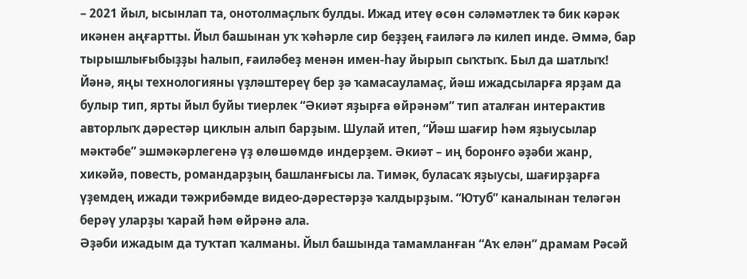– 2021 йыл, ысынлап та, онотолмаҫлыҡ булды. Ижад итеү өсөн сәләмәтлек тә бик кәрәк икәнен аңғартты. Йыл башынан уҡ ҡәһәрле сир беҙҙең ғаиләгә лә килеп инде. Әммә, бар тырышлығыбыҙҙы һалып, ғаиләбеҙ менән имен-һау йырып сыҡтыҡ. Был да шатлыҡ!
Йәнә, яңы технологияны үҙләштереү бер ҙә ҡамасауламаҫ, йәш ижадсыларға ярҙам да булыр тип, ярты йыл буйы тиерлек “Әкиәт яҙырға өйрәнәм” тип аталған интерактив авторлыҡ дәрестәр циклын алып барҙым. Шулай итеп, “Йәш шағир һәм яҙыусылар мәктәбе” эшмәкәрлегенә үҙ өлөшөмдө индерҙем. Әкиәт – иң боронғо әҙәби жанр, хикәйә, повесть, романдарҙың башланғысы ла. Тимәк, буласаҡ яҙыусы, шағирҙарға үҙемдең ижади тәжрибәмде видео-дәрестәрҙә ҡалдырҙым. “Ютуб” каналынан теләгән берәү уларҙы ҡарай һәм өйрәнә ала.
Әҙәби ижадым да туҡтап ҡалманы. Йыл башында тамамланған “Аҡ елән” драмам Рәсәй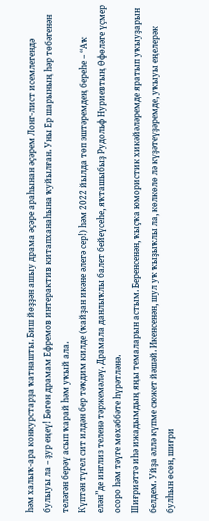һәм халыҡ-ара конкурстарҙа ҡатнашты. Биш йөҙҙән ашыу драма әҫәре араһынан әҫәрем Лонг-лист исемлегендә булыуы ла – ҙур еңеү! Бөгөн драмам Ефремов интерактив китапханаһына ҡуйылған. Уны Ер шарының һәр төбәгенән теләгән берәү асып ҡарай һәм уҡый ала.
Күптән түгел сит илдән бер тәҡдим килде (ҡайҙан икәне әлегә сер!) һәм 2022 йылда төп эштәремдең береһе – “Аҡ елән”де инглиз теленә тәржемәләү. Драмала данлыҡлы балет бейеүсеһе, яҡташыбыҙ Рудольф Нуриевтың Өфөләге үҫмер осоро һәм тәүге мөхәббәте һүрәтләнә.
Шиғриәттә иһә ижадымдың яңы темаларын астым. Беренсенән, ҡыҫҡа юмористик хикәйәләремде яратып уҡыуҙарын белдем. Уйҙа әллә күпме сюжет йәшәй. Икенсенән, шул уҡ ҡыҙыҡлы ла, көлкөлө лә күҙәтеүҙәремде, уҡыуы еңелерәк булһын өсөн, шиғри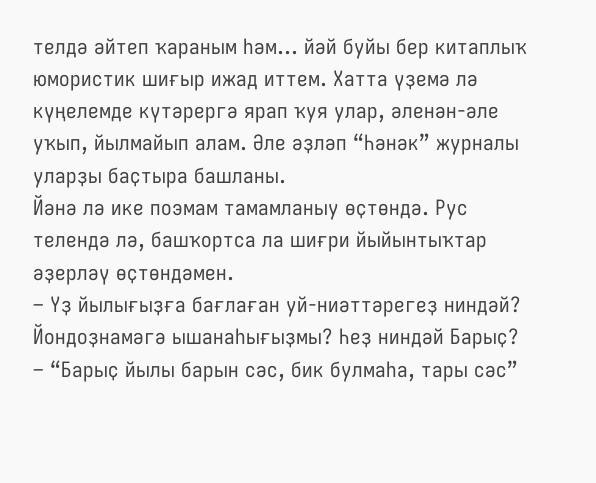телдә әйтеп ҡараным һәм... йәй буйы бер китаплыҡ юмористик шиғыр ижад иттем. Хатта үҙемә лә күңелемде күтәрергә ярап ҡуя улар, әленән-әле уҡып, йылмайып алам. Әле әҙләп “Һәнәк” журналы уларҙы баҫтыра башланы.
Йәнә лә ике поэмам тамамланыу өҫтөндә. Рус телендә лә, башҡортса ла шиғри йыйынтыҡтар әҙерләү өҫтөндәмен.
– Үҙ йылығыҙға бағлаған уй-ниәттәрегеҙ ниндәй? Йондоҙнамәгә ышанаһығыҙмы? Һеҙ ниндәй Барыҫ?
– “Барыҫ йылы барын сәс, бик булмаһа, тары сәс”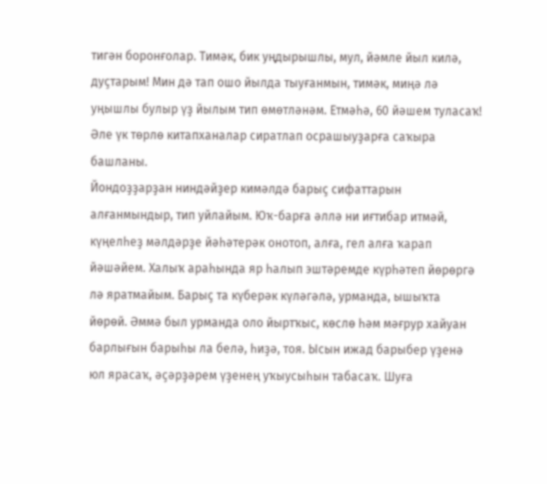тигән боронғолар. Тимәк, бик уңдырышлы, мул, йәмле йыл килә, дуҫтарым! Мин дә тап ошо йылда тыуғанмын, тимәк, миңә лә уңышлы булыр үҙ йылым тип өмөтләнәм. Етмәһә, 60 йәшем туласаҡ! Әле үк төрлө китапханалар сиратлап осрашыуҙарға саҡыра башланы.
Йондоҙҙарҙан ниндәйҙер кимәлдә барыҫ сифаттарын алғанмындыр, тип уйлайым. Юҡ-барға әллә ни иғтибар итмәй, күңелһеҙ мәлдәрҙе йәһәтерәк онотоп, алға, гел алға ҡарап йәшәйем. Халыҡ араһында яр һалып эштәремде күрһәтеп йөрөргә лә яратмайым. Барыҫ та күберәк күләгәлә, урманда, ышыҡта йөрөй. Әммә был урманда оло йыртҡыс, көслө һәм мәғрур хайуан барлығын барыһы ла белә, һиҙә, тоя. Ысын ижад барыбер үҙенә юл ярасаҡ, әҫәрҙәрем үҙенең уҡыусыһын табасаҡ. Шуға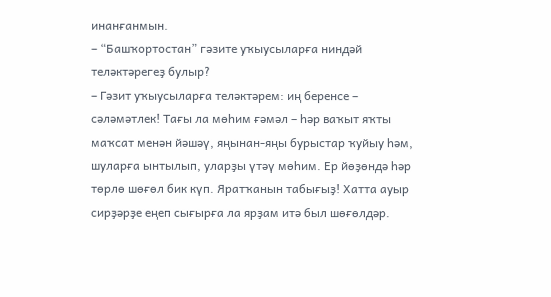инанғанмын.
– “Башҡортостан” гәзите уҡыусыларға ниндәй теләктәрегеҙ булыр?
– Гәзит уҡыусыларға теләктәрем: иң беренсе – сәләмәтлек! Тағы ла мөһим ғәмәл – һәр ваҡыт яҡты маҡсат менән йәшәү, яңынан-яңы бурыстар ҡуйыу һәм, шуларға ынтылып, уларҙы үтәү мөһим. Ер йөҙөндә һәр төрлө шөғөл бик күп. Яратҡанын табығыҙ! Хатта ауыр сирҙәрҙе еңеп сығырға ла ярҙам итә был шөғөлдәр.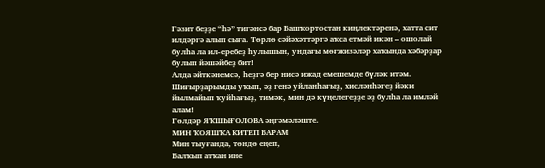Гәзит беҙҙе “һә” тигәнсә бар Башҡортостан киңлектәренә, хатта сит илдәргә алып сыға. Төрлө сәйәхәттәргә аҡса етмәй икән – ошолай булһа ла ил-еребеҙ һулышын, ундағы мөғжизәләр хаҡында хәбәрҙар булып йәшәйбеҙ бит!
Алда әйткәнемсә, һеҙгә бер нисә ижад емешемде бүләк итәм. Шиғырҙарымды уҡып, әҙ генә уйланһағыҙ, хисләнһәгеҙ йәки йылмайып ҡуйһағыҙ, тимәк, мин дә күңелегеҙҙе әҙ булһа ла имләй алам!
Гөлдәр ЯҠШЫҒОЛОВА әңгәмәләште.
МИН ҠОЯШҠА КИТЕП БАРАМ
Мин тыуғанда, төндө еңеп,
Балҡып атҡан ине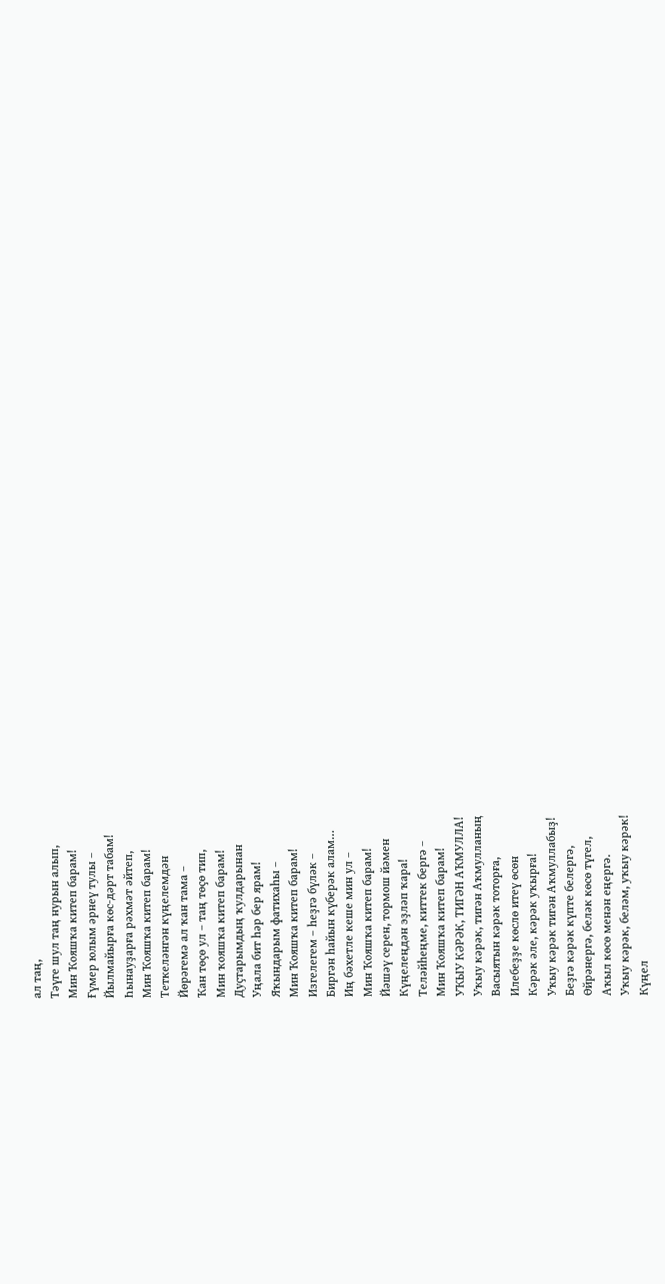ал таң,
Тәүге шул таң нурын алып,
Мин Ҡояшҡа китеп барам!
Ғүмер юлым әрнеү тулы –
Йылмайырға көс-дәрт табам!
Һынауҙарға рәхмәт әйтеп,
Мин Ҡояшҡа китеп барам!
Теткеләнгән күңелемдән
Йөрәгемә ал ҡан тама –
Ҡан төҫө ул – таң төҫө тип,
Мин ҡояшҡа китеп барам!
Дуҫтарымдың ҡулдарынан
Уңала бит һәр бер ярам!
Яҡындарым фатихаһы –
Мин Ҡояшҡа китеп барам!
Изгелегем – һеҙгә бүләк –
Биргән һайын күберәк алам…
Иң бәхетле кеше мин ул –
Мин Ҡояшҡа китеп барам!
Йәшәү серен, тормош йәмен
Күңелеңдән эҙләп ҡара!
Теләйһеңме, киттек бергә –
Мин Ҡояшҡа китеп барам!
УҠЫУ КӘРӘК, ТИГӘН АҠМУЛЛА!
Уҡыу кәрәк, тигән Аҡмулланың
Васыятын кәрәк тоторға,
Илебеҙҙе көслө итеү өсөн
Кәрәк әле, кәрәк уҡырға!
Уҡыу кәрәк тигән Аҡмуллабыҙ!
Беҙгә кәрәк күпте белергә,
Өйрәнергә, беләк көсө түгел,
Аҡыл көсө менән еңергә.
Уҡыу кәрәк, беләм, уҡыу кәрәк!
Күңел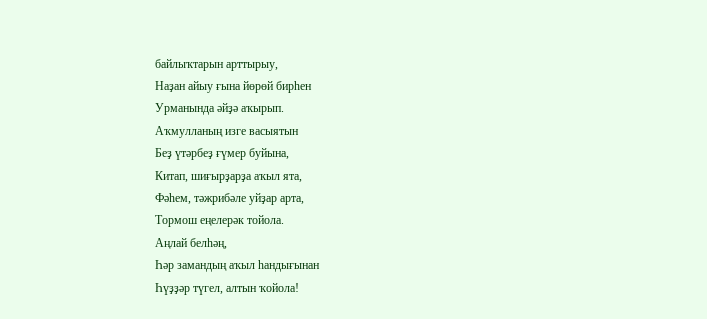байлыҡтарын арттырыу,
Наҙан айыу ғына йөрөй бирһен
Урманында әйҙә аҡырып.
Аҡмулланың изге васыятын
Беҙ үтәрбеҙ ғүмер буйына,
Китап, шиғырҙарҙа аҡыл ята,
Фәһем, тәжрибәле уйҙар арта,
Тормош еңелерәк тойола.
Аңлай белһәң,
Һәр замандың аҡыл һандығынан
Һүҙҙәр түгел, алтын ҡойола!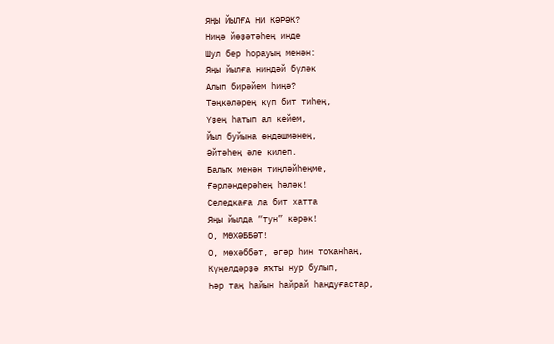ЯҢЫ ЙЫЛҒА НИ КӘРӘК?
Ниңә йөҙәтәһең инде
Шул бер һорауың менән:
Яңы йылға ниндәй бүләк
Алып бирәйем һиңә?
Тәңкәләрең күп бит тиһең,
Үҙең һатып ал кейем,
Йыл буйына өндәшмәнең,
Әйтәһең әле килеп.
Балыҡ менән тиңләйһеңме,
Ғәрләндерәһең һәләк!
Селедкаға ла бит хатта
Яңы йылда “тун” кәрәк!
О, МӨХӘББӘТ!
О, мөхәббәт, әгәр һин тоҡанһаң,
Күңелдәрҙә яҡты нур булып,
Һәр таң һайын һайрай һандуғастар,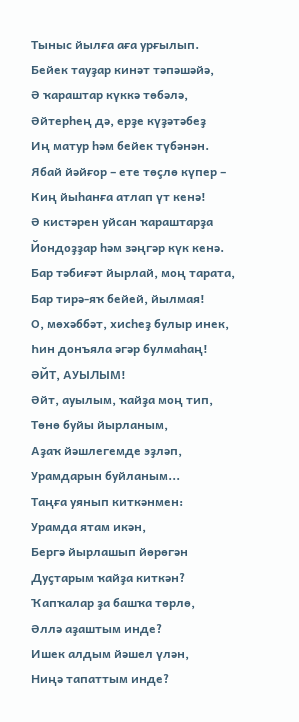Тыныс йылға аға урғылып.
Бейек тауҙар кинәт тәпәшәйә,
Ә ҡараштар күккә төбәлә,
Әйтерһең дә, ерҙе күҙәтәбеҙ
Иң матур һәм бейек түбәнән.
Ябай йәйғор – ете төҫлө күпер –
Киң йыһанға атлап үт кенә!
Ә кистәрен уйсан ҡараштарҙа
Йондоҙҙар һәм зәңгәр күк кенә.
Бар тәбиғәт йырлай, моң тарата,
Бар тирә-яҡ бейей, йылмая!
О, мөхәббәт, хисһеҙ булыр инек,
Һин донъяла әгәр булмаһаң!
ӘЙТ, АУЫЛЫМ!
Әйт, ауылым, ҡайҙа моң тип,
Төнө буйы йырланым,
Аҙаҡ йәшлегемде эҙләп,
Урамдарын буйланым...
Таңға уянып киткәнмен:
Урамда ятам икән,
Бергә йырлашып йөрөгән
Дуҫтарым ҡайҙа киткән?
Ҡапҡалар ҙа башҡа төрлө,
Әллә аҙаштым инде?
Ишек алдым йәшел үлән,
Ниңә тапаттым инде?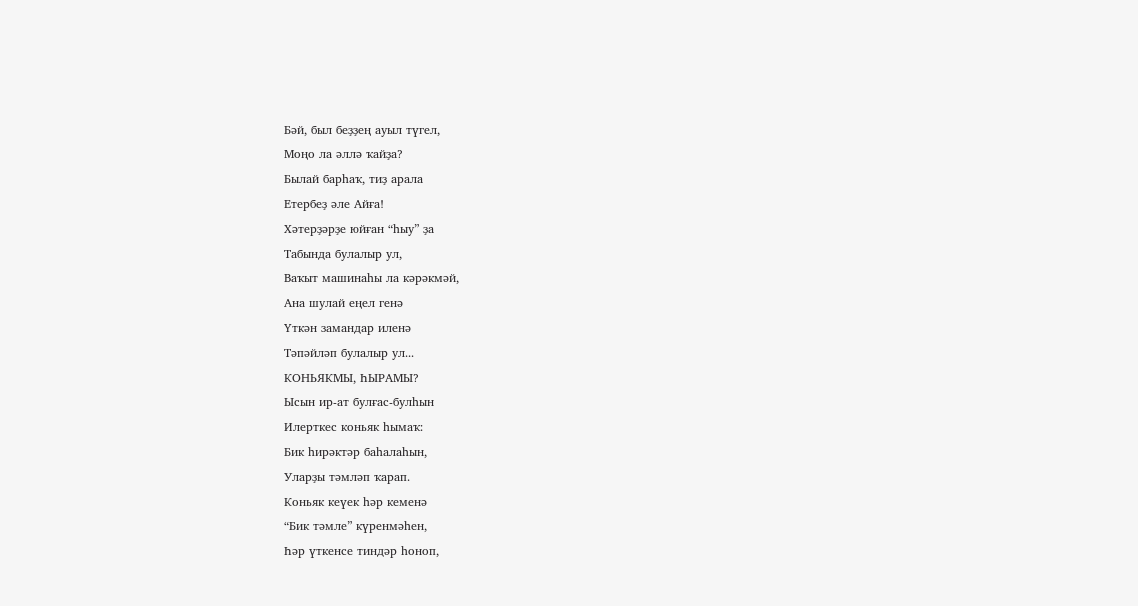Бәй, был беҙҙең ауыл түгел,
Моңо ла әллә ҡайҙа?
Былай барһаҡ, тиҙ арала
Етербеҙ әле Айға!
Хәтерҙәрҙе юйған “һыу” ҙа
Табында булалыр ул,
Ваҡыт машинаһы ла кәрәкмәй,
Ана шулай еңел генә
Үткән замандар иленә
Тәпәйләп булалыр ул...
КОНЬЯКМЫ, ҺЫРАМЫ?
Ысын ир-ат булғас-булһын
Илерткес коньяк һымаҡ:
Бик һирәктәр баһалаһын,
Уларҙы тәмләп ҡарап.
Коньяк кеүек һәр кеменә
“Бик тәмле” күренмәһен,
Һәр үткенсе тиндәр һоноп,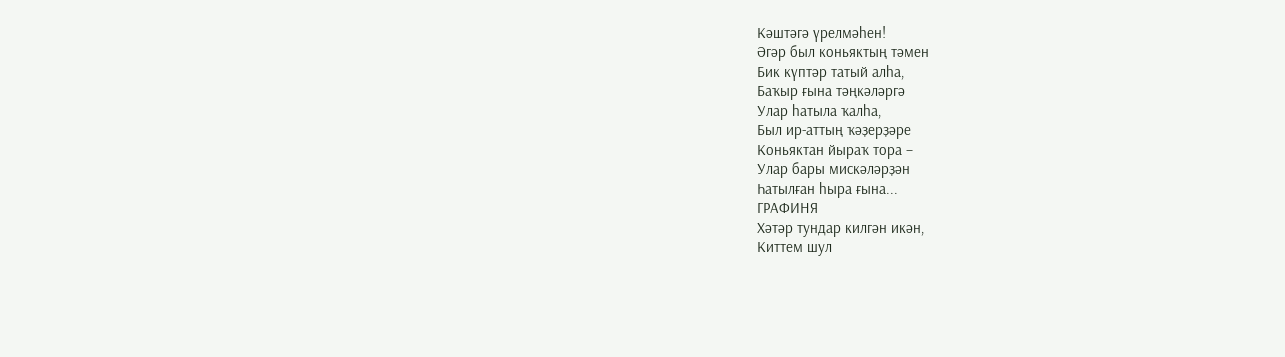Кәштәгә үрелмәһен!
Әгәр был коньяктың тәмен
Бик күптәр татый алһа,
Баҡыр ғына тәңкәләргә
Улар һатыла ҡалһа,
Был ир-аттың ҡәҙерҙәре
Коньяктан йыраҡ тора –
Улар бары мискәләрҙән
Һатылған һыра ғына...
ГРАФИНЯ
Хәтәр тундар килгән икән,
Киттем шул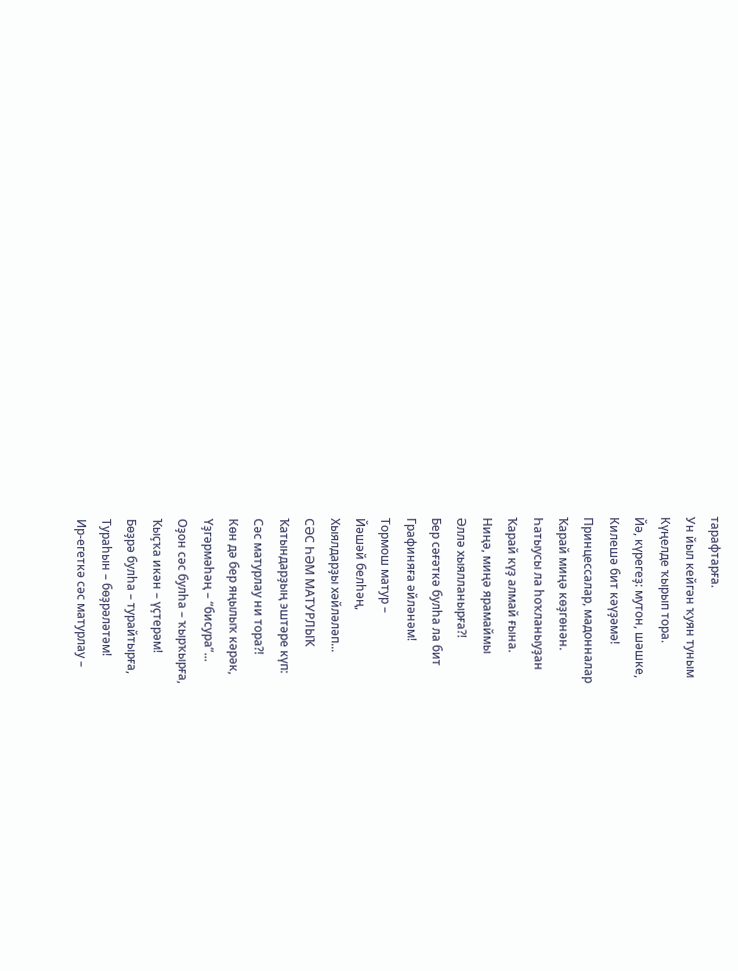тарафтарға.
Ун йыл кейгән ҡуян туным
Күңелде ҡырып тора.
Йә, күрегеҙ: мутон, шәшке,
Килешә бит кәүҙәмә!
Принцессалар, мадонналар
Ҡарай миңә көҙгөнән.
Һатыусы ла һоҡланыуҙан
Ҡарай күҙ алмай ғына.
Ниңә, миңә ярамаймы
Әллә хыялланырға?!
Бер сәғәткә булһа ла бит
Графиняға әйләнәм!
Тормош матур –
Йәшәй белһәң,
Хыялдарҙы хәйләләп...
СӘС ҺӘМ МАТУРЛЫҠ
Ҡатындарҙың эштәре күп:
Сәс матурлау ни тора?!
Көн дә бер яңылыҡ кәрәк,
Үҙгәрмәһәң – “бисура”...
Оҙон сәс булһа – ҡырҡырға,
Ҡыҫҡа икән – үҫтерәм!
Бөҙрә булһа – турайтырға,
Тураһын – бөҙрәләтәм!
Ир-егеткә сәс матурлау –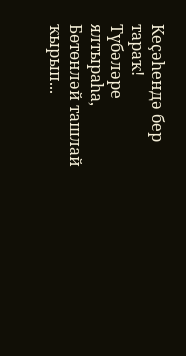Кеҫәһендә бер тараҡ!
Түбәләре ялтыраһа,
Бөтөнләй ташлай ҡырып...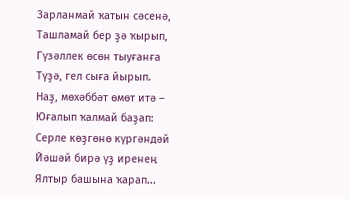Зарланмай ҡатын сәсенә,
Ташламай бер ҙә ҡырып,
Гүзәллек өсөн тыуғанға
Түҙә, гел сыға йырып.
Наҙ, мөхәббәт өмөт итә –
Юғалып ҡалмай баҙап:
Серле көҙгөнө күргәндәй
Йәшәй бирә үҙ иренең
Ялтыр башына ҡарап...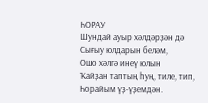ҺОРАУ
Шундай ауыр хәлдәрҙән дә
Сығыу юлдарын беләм,
Ошо хәлгә инеү юлын
Ҡайҙан таптың һуң, тиле, тип,
Һорайым үҙ-үҙемдән.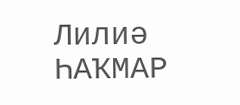Лилиә ҺАҠМАР